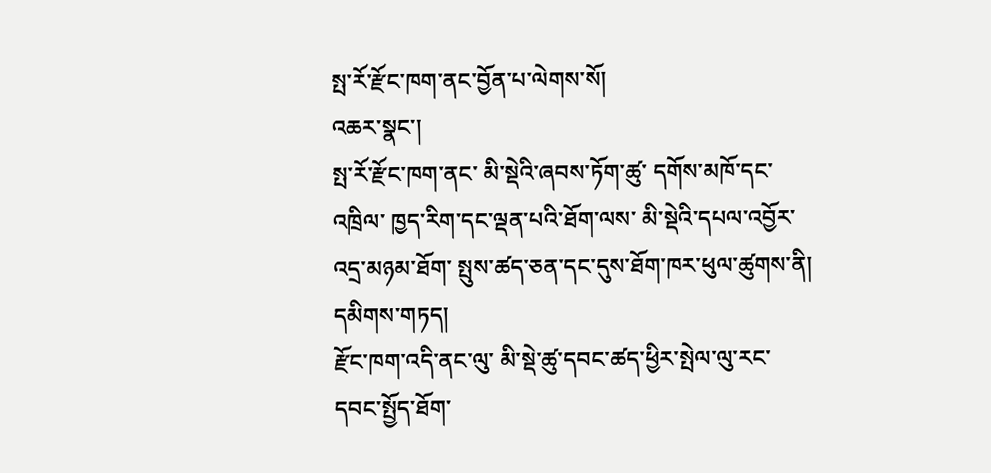སྤ་རོ་རྫོང་ཁག་ནང་བྱོན་པ་ལེགས་སོ།
འཆར་སྣང་།
སྤ་རོ་རྫོང་ཁག་ནང་ མི་སྡེའི་ཞབས་ཏོག་ཚུ་ དགོས་མཁོ་དང་འཁྲིལ་ ཁྱད་རིག་དང་ལྡན་པའི་ཐོག་ལས་ མི་སྡེའི་དཔལ་འབྱོར་འདྲ་མཉམ་ཐོག་ སྤུས་ཚད་ཅན་དང་དུས་ཐོག་ཁར་ཕུལ་ཚུགས་ནི།
དམིགས་གཏད།
རྫོང་ཁག་འདི་ནང་ལུ་ མི་སྡེ་ཚུ་དབང་ཚད་ཕྱིར་སྤེལ་ལུ་རང་དབང་སྤྱོད་ཐོག་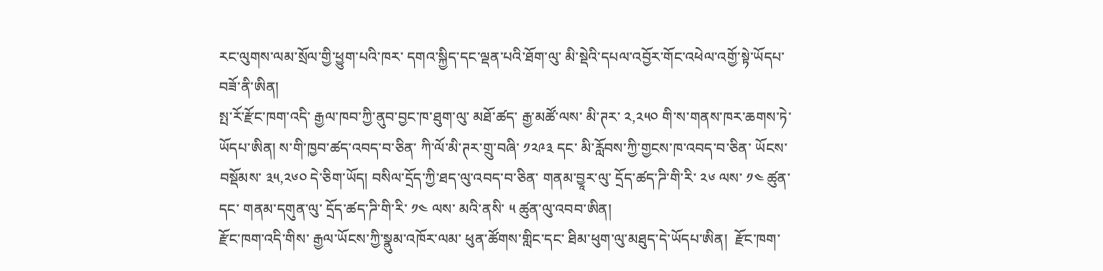རང་ལུགས་ལམ་སྲོལ་གྱི་ཕྱུག་པའི་ཁར་ དགའ་སྐྱིད་དང་ལྡན་པའི་ཐོག་ལུ་ མི་སྡེའི་དཔལ་འབྱོར་གོང་འཕེལ་འགྱོ་སྟེ་ཡོདཔ་བཟོ་ནི་ཨིན།
སྤ་རོ་རྫོང་ཁག་འདི་ རྒྱལ་ཁབ་ཀྱི་ནུབ་བྱང་ཁ་ཐུག་ལུ་ མཐོ་ཚད་ རྒྱ་མཚོ་ལས་ མི་ཊར་ ༢,༢༥༠ གི་ས་གནས་ཁར་ཆགས་ཏེ་ ཡོདཔ་ཨིན། ས་གི་ཁྱབ་ཚད་འབད་བ་ཅིན་ ཀི་ལོ་མི་ཊར་གྲུ་བཞི་ ༡༢༩༣ དང་ མི་རློབས་ཀྱི་གྱངས་ཁ་འབད་བ་ཅིན་ ཡོངས་བསྡོམས་ ༣༥,༢༦༠ དེ་ཅིག་ཡོད། བསིལ་དྲོད་ཀྱི་ཐད་ལུ་འབད་བ་ཅིན་ གནམ་བྱཱར་ལུ་ དྲོད་ཚད་ཌི་གི་རི་ ༢༦ ལས་ ༡༤ ཚུན་དང་ གནམ་དགུན་ལུ་ དྲོད་ཚད་ཌི་གི་རི་ ༡༤ ལས་ མའི་ནསི་ ༥ ཚུན་ལུ་འབབ་ཨིན།
རྫོང་ཁག་འདི་གིས་ རྒྱལ་ཡོངས་ཀྱི་སྣུམ་འཁོར་ལམ་ ཕུན་ཚོགས་གླིང་དང་ ཐིམ་ཕུག་ལུ་མཐུད་དེ་ཡོདཔ་ཨིན།  རྫོང་ཁག་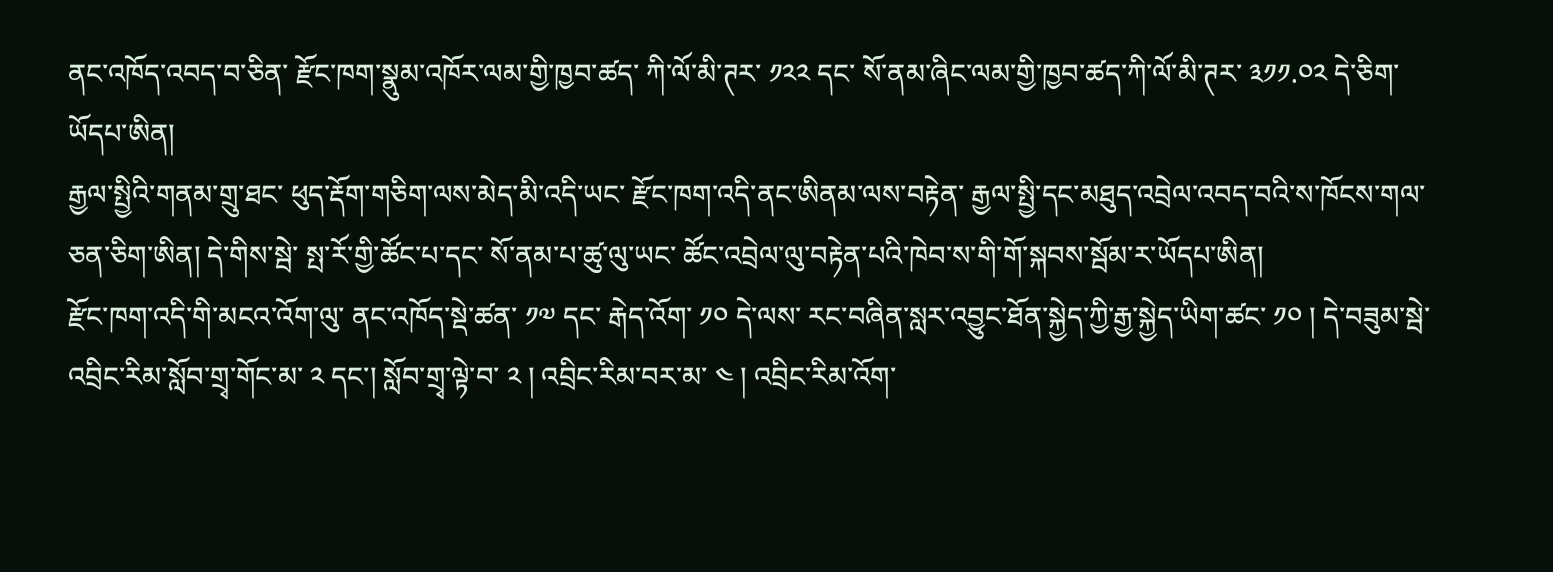ནང་འཁོད་འབད་བ་ཅིན་ རྫོང་ཁག་སྣུམ་འཁོར་ལམ་གྱི་ཁྱབ་ཚད་ ཀི་ལོ་མི་ཊར་ ༡༢༢ དང་ སོ་ནམ་ཞིང་ལམ་གྱི་ཁྱབ་ཚད་ཀི་ལོ་མི་ཊར་ ༣༡༡.༠༢ དེ་ཅིག་ཡོདཔ་ཨིན།
རྒྱལ་སྤྱིའི་གནམ་གྲུ་ཐང་ ཕུད་རྡོག་གཅིག་ལས་མེད་མི་འདི་ཡང་ རྫོང་ཁག་འདི་ནང་ཨིནམ་ལས་བརྟེན་ རྒྱལ་སྤྱི་དང་མཐུད་འབྲེལ་འབད་བའི་ས་ཁོངས་གལ་ཅན་ཅིག་ཨིན། དེ་གིས་སྦེ་ སྤ་རོ་གྱི་ཚོང་པ་དང་ སོ་ནམ་པ་ཚུ་ལུ་ཡང་ ཚོང་འབྲེལ་ལུ་བརྟེན་པའི་ཁེབ་ས་གི་གོ་སྐབས་སྦོམ་ར་ཡོདཔ་ཨིན།
རྫོང་ཁག་འདི་གི་མངའ་འོག་ལུ་ ནང་འཁོད་སྡེ་ཚན་ ༡༧ དང་ རྒེད་འོག་ ༡༠ དེ་ལས་ རང་བཞིན་སླར་འབྱུང་ཐོན་སྐྱེད་ཀྱི་རྒྱ་སྐྱེད་ཡིག་ཚང་ ༡༠ ། དེ་བཟུམ་སྦེ་  འབྲིང་རིམ་སློབ་གྲྭ་གོང་མ་ ༢ དང་། སློབ་གྲྭ་ལྟེ་བ་ ༢ ། འབྲིང་རིམ་བར་མ་ ༤ ། འབྲིང་རིམ་འོག་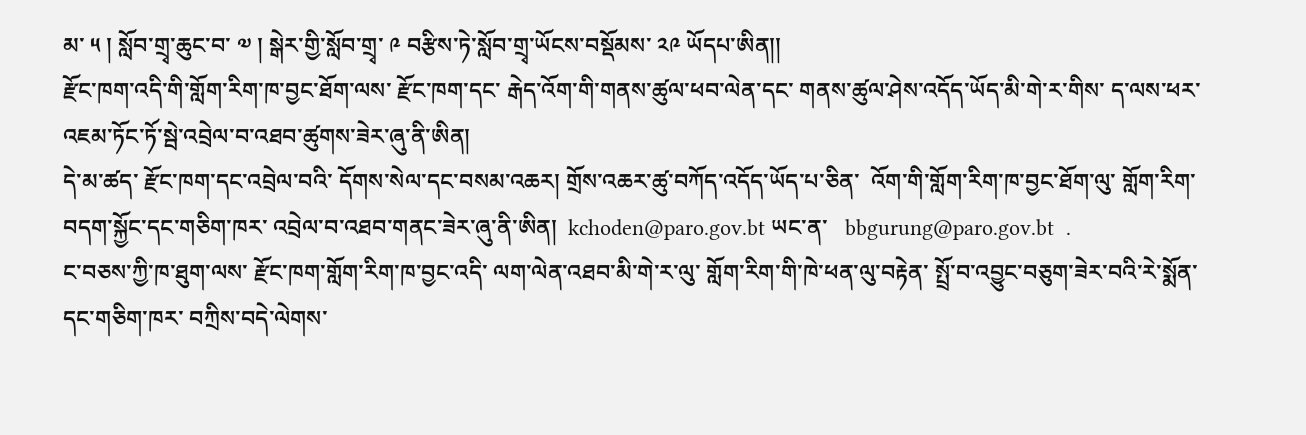མ་ ༥ ། སློབ་གྲྭ་ཆུང་བ་ ༧ ། སྒེར་གྱི་སློབ་གྲྭ་ ༩ བརྩིས་ཏེ་སློབ་གྲྭ་ཡོངས་བསྡོམས་ ༢༩ ཡོདཔ་ཨིན།།
རྫོང་ཁག་འདི་གི་གློག་རིག་ཁ་བྱང་ཐོག་ལས་ རྫོང་ཁག་དང་ རྒེད་འོག་གི་གནས་ཚུལ་ཕབ་ལེན་དང་ གནས་ཚུལ་ཤེས་འདོད་ཡོད་མི་གེ་ར་གིས་ ད་ལས་ཕར་ འཇམ་ཏོང་ཏོ་སྦེ་འབྲེལ་བ་འཐབ་ཚུགས་ཟེར་ཞུ་ནི་ཨིན།
དེ་མ་ཚད་ རྫོང་ཁག་དང་འབྲེལ་བའི་ དོགས་སེལ་དང་བསམ་འཆར། གྲོས་འཆར་ཚུ་བཀོད་འདོད་ཡོད་པ་ཅིན་  འོག་གི་གློག་རིག་ཁ་བྱང་ཐོག་ལུ་ གློག་རིག་བདག་སྐྱོང་དང་གཅིག་ཁར་ འབྲེལ་བ་འཐབ་གནང་ཟེར་ཞུ་ནི་ཨིན།  kchoden@paro.gov.bt ཡང་ན་   bbgurung@paro.gov.bt  .
ང་བཅས་ཀྱི་ཁ་ཐུག་ལས་ རྫོང་ཁག་གློག་རིག་ཁ་བྱང་འདི་ ལག་ལེན་འཐབ་མི་གེ་ར་ལུ་ གློག་རིག་གི་ཁེ་ཕན་ལུ་བརྟེན་ སྤྲོ་བ་འབྱུང་བཅུག་ཟེར་བའི་རེ་སྨོན་དང་གཅིག་ཁར་ བཀྲིས་བདེ་ལེགས་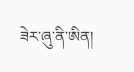ཟེར་ཞུ་ནི་ཨིན།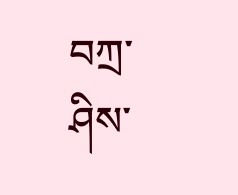བཀྲ་ཤིས་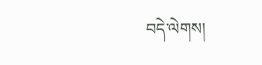བདེ་ལེགས།